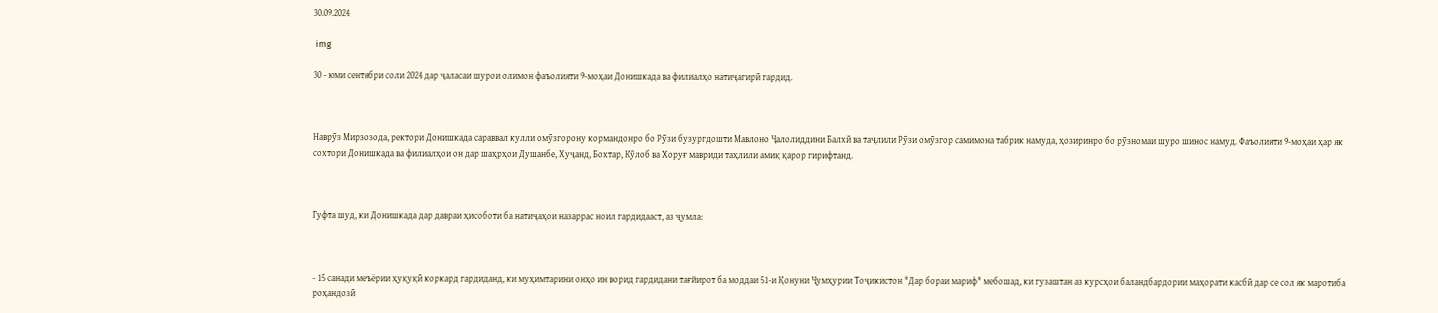30.09.2024

 img

30 - юми сентябри соли 2024 дар ҷаласаи шурои олимон фаъолияти 9-моҳаи Донишкада ва филиалҳо натиҷагирӣ гардид.



Наврӯз Мирзозода, ректори Донишкада сараввал кулли омӯзгорону кормандонро бо Рӯзи бузургдошти Мавлоно Ҷалолиддини Балхӣ ва таҷлили Рӯзи омӯзгор самимона табрик намуда, ҳозиринро бо рӯзномаи шуро шинос намуд. Фаъолияти 9-моҳаи ҳар як сохтори Донишкада ва филиалҳои он дар шаҳрҳои Душанбе, Хуҷанд, Бохтар, Кӯлоб ва Хоруғ мавриди таҳлили амиқ қарор гирифтанд.



Гуфта шуд, ки Донишкада дар давраи ҳисоботи ба натиҷаҳои назаррас ноил гардидааст, аз ҷумла:



- 15 санади меъёрии ҳуқуқӣ коркард гардиданд, ки муҳимтарини онҳо ин ворид гардидани тағйирот ба моддаи 51-и Қонуни Ҷумҳурии Тоҷикистон "Дар бораи мариф" мебошад, ки гузаштан аз курсҳои баландбардории маҳорати касбӣ дар се сол як маротиба роҳандозӣ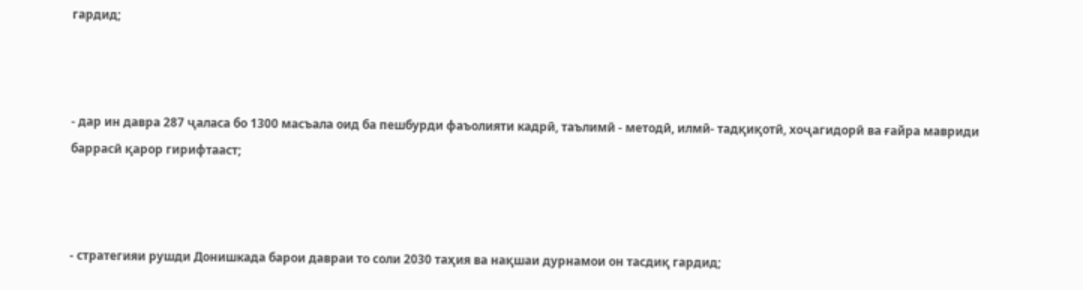гардид;



- дар ин давра 287 ҷаласа бо 1300 масъала оид ба пешбурди фаъолияти кадрӣ, таълимӣ - методӣ, илмӣ- тадқиқотӣ, хоҷагидорӣ ва ғайра мавриди баррасӣ қарор гирифтааст;



- стратегияи рушди Донишкада барои давраи то соли 2030 таҳия ва нақшаи дурнамои он тасдиқ гардид;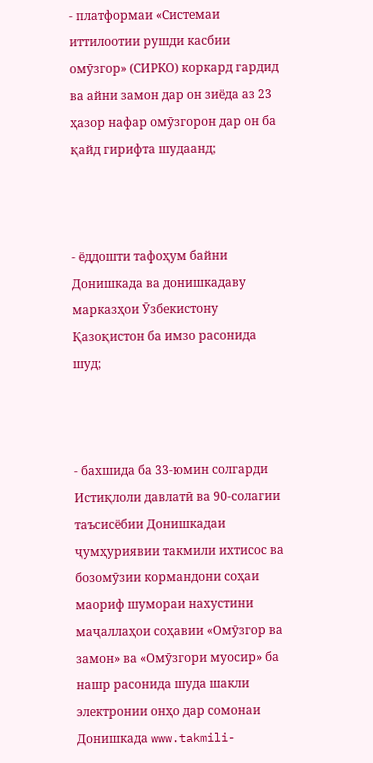- платформаи «Системаи иттилоотии рушди касбии омӯзгор» (СИРКО) коркард гардид ва айни замон дар он зиёда аз 23 ҳазор нафар омӯзгорон дар он ба қайд гирифта шудаанд;



- ёддошти тафоҳум байни Донишкада ва донишкадаву марказҳои Ӯзбекистону Қазоқистон ба имзо расонида шуд;



- бахшида ба 33-юмин солгарди Истиқлоли давлатӣ ва 90-солагии таъсисёбии Донишкадаи ҷумҳуриявии такмили ихтисос ва бозомӯзии кормандони соҳаи маориф шумораи нахустини маҷаллаҳои соҳавии «Омӯзгор ва замон» ва «Омӯзгори муосир» ба нашр расонида шуда шакли электронии онҳо дар сомонаи Донишкада www.takmili-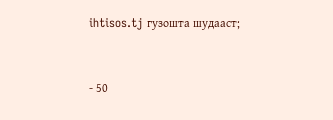ihtisos.tj гузошта шудааст;



- 50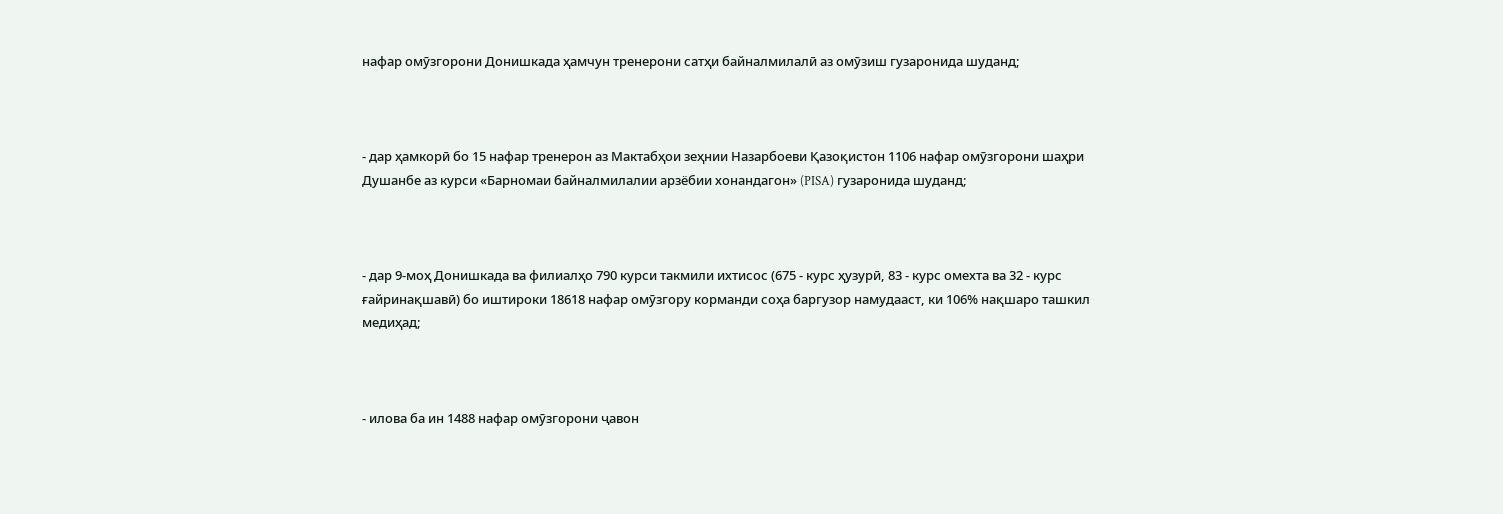нафар омӯзгорони Донишкада ҳамчун тренерони сатҳи байналмилалӣ аз омӯзиш гузаронида шуданд;



- дар ҳамкорӣ бо 15 нафар тренерон аз Мактабҳои зеҳнии Назарбоеви Қазоқистон 1106 нафар омӯзгорони шаҳри Душанбе аз курси «Барномаи байналмилалии арзёбии хонандагон» (PISA) гузаронида шуданд;



- дар 9-моҳ Донишкада ва филиалҳо 790 курси такмили ихтисос (675 - курс ҳузурӣ, 83 - курс омехта ва 32 - курс ғайринақшавӣ) бо иштироки 18618 нафар омӯзгору корманди соҳа баргузор намудааст, ки 106% нақшаро ташкил медиҳад;



- илова ба ин 1488 нафар омӯзгорони ҷавон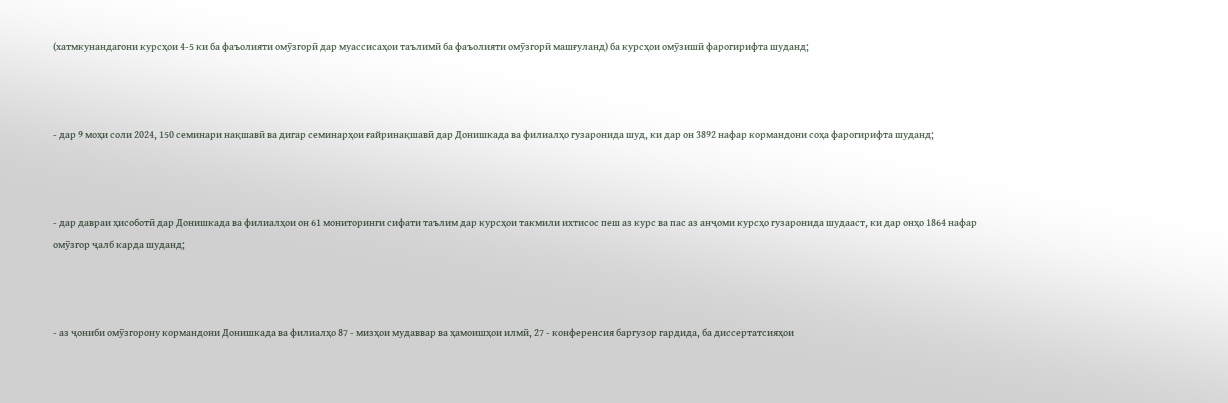(хатмкунандагони курсҳои 4-5 ки ба фаъолияти омӯзгорӣ дар муассисаҳои таълимӣ ба фаъолияти омӯзгорӣ машғуланд) ба курсҳои омӯзишӣ фарогирифта шуданд;



- дар 9 моҳи соли 2024, 150 семинари нақшавӣ ва дигар семинарҳои ғайринақшавӣ дар Донишкада ва филиалҳо гузаронида шуд, ки дар он 3892 нафар кормандони соҳа фарогирифта шуданд;



- дар давраи ҳисоботӣ дар Донишкада ва филиалҳои он 61 мониторинги сифати таълим дар курсҳои такмили ихтисос пеш аз курс ва пас аз анҷоми курсҳо гузаронида шудааст, ки дар онҳо 1864 нафар омӯзгор ҷалб карда шуданд;



- аз ҷониби омӯзгорону кормандони Донишкада ва филиалҳо 87 - мизҳои мудаввар ва ҳамоишҳои илмӣ, 27 - конференсия баргузор гардида, ба диссертатсияҳои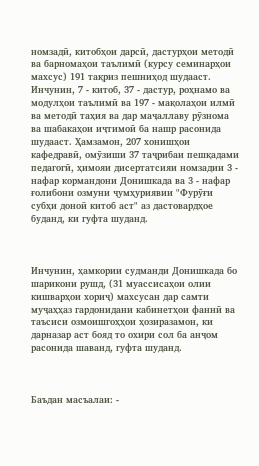номзадӣ, китобҳои дарсӣ, дастурҳои методӣ ва барномаҳои таълимӣ (курсу семинарҳои махсус) 191 тақриз пешниҳод шудааст. Инчунин, 7 - китоб, 37 - дастур, роҳнамо ва модулҳои таълимӣ ва 197 - мақолаҳои илмӣ ва методӣ таҳия ва дар маҷаллаву рӯзнома ва шабакаҳои иҷтимоӣ ба нашр расонида шудааст. Ҳамзамон, 207 хонишҳои кафедравӣ, омӯзиши 37 таҷрибаи пешқадами педагогӣ, ҳимояи дисертатсияи номзадии 3 - нафар кормандони Донишкада ва 3 - нафар ғолибони озмуни ҷумҳуриявии "Фурӯғи субҳи доноӣ китоб аст" аз дастовардҳое буданд, ки гуфта шуданд.



Инчунин, ҳамкории судманди Донишкада бо шарикони рушд, (31 муассисаҳои олии кишварҳои хориҷ) махсусан дар самти муҷаҳҳаз гардонидани кабинетҳои фаннӣ ва таъсиси озмоишгоҳҳои ҳозиразамон, ки дарназар аст бояд то охири сол ба анҷом расонида шаванд, гуфта шуданд.



Баъдан масъалаи: -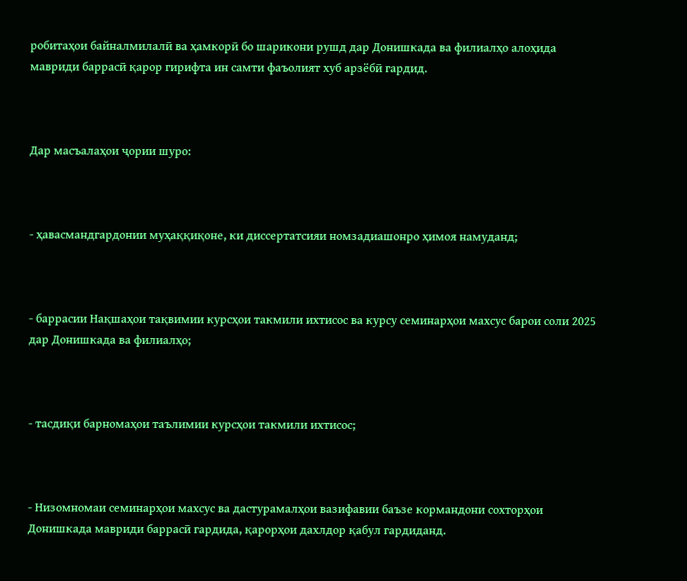робитаҳои байналмилалӣ ва ҳамкорӣ бо шарикони рушд дар Донишкада ва филиалҳо алоҳида мавриди баррасӣ қарор гирифта ин самти фаъолият хуб арзёбӣ гардид.



Дар масъалаҳои ҷории шуро:



- ҳавасмандгардонии муҳаққиқоне, ки диссертатсияи номзадиашонро ҳимоя намуданд;



- баррасии Нақшаҳои тақвимии курсҳои такмили ихтисос ва курсу семинарҳои махсус барои соли 2025 дар Донишкада ва филиалҳо;



- тасдиқи барномаҳои таълимии курсҳои такмили ихтисос;



- Низомномаи семинарҳои махсус ва дастурамалҳои вазифавии баъзе кормандони сохторҳои Донишкада мавриди баррасӣ гардида, қарорҳои дахлдор қабул гардиданд.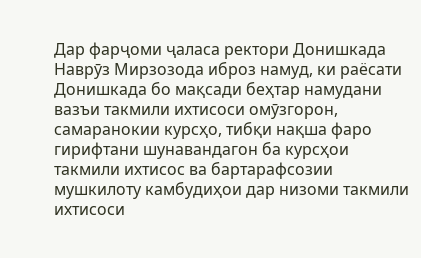Дар фарҷоми ҷаласа ректори Донишкада Наврӯз Мирзозода иброз намуд, ки раёсати Донишкада бо мақсади беҳтар намудани вазъи такмили ихтисоси омӯзгорон, самаранокии курсҳо, тибқи нақша фаро гирифтани шунавандагон ба курсҳои такмили ихтисос ва бартарафсозии мушкилоту камбудиҳои дар низоми такмили ихтисоси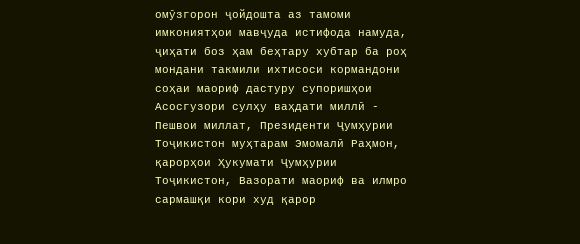омӯзгорон ҷойдошта аз тамоми имкониятҳои мавҷуда истифода намуда, ҷиҳати боз ҳам беҳтару хубтар ба роҳ мондани такмили ихтисоси кормандони соҳаи маориф дастуру супоришҳои Асосгузори сулҳу ваҳдати миллӣ - Пешвои миллат, Президенти Ҷумҳурии Тоҷикистон муҳтарам Эмомалӣ Раҳмон, қарорҳои Ҳукумати Ҷумҳурии Тоҷикистон, Вазорати маориф ва илмро сармашқи кори худ қарор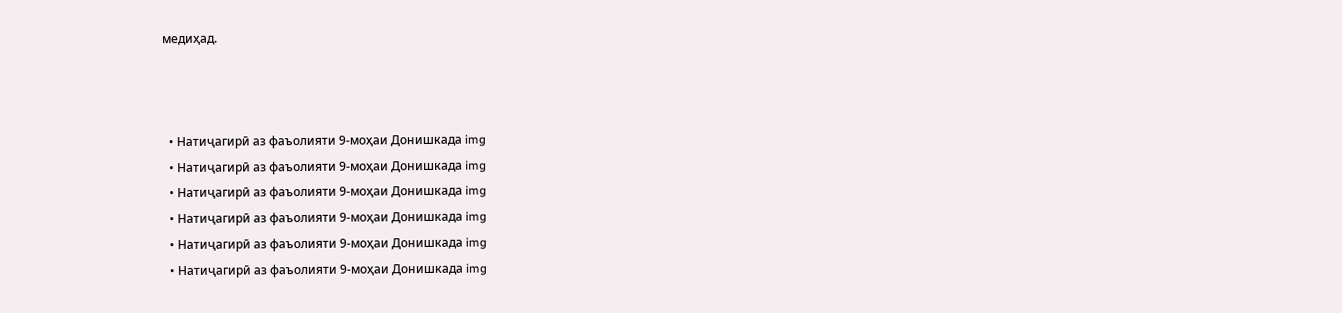медиҳад.



  • Натиҷагирӣ аз фаъолияти 9-моҳаи Донишкада img
  • Натиҷагирӣ аз фаъолияти 9-моҳаи Донишкада img
  • Натиҷагирӣ аз фаъолияти 9-моҳаи Донишкада img
  • Натиҷагирӣ аз фаъолияти 9-моҳаи Донишкада img
  • Натиҷагирӣ аз фаъолияти 9-моҳаи Донишкада img
  • Натиҷагирӣ аз фаъолияти 9-моҳаи Донишкада img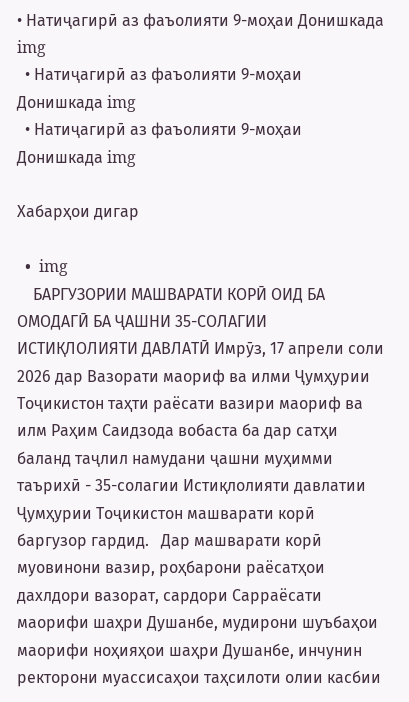• Натиҷагирӣ аз фаъолияти 9-моҳаи Донишкада img
  • Натиҷагирӣ аз фаъолияти 9-моҳаи Донишкада img
  • Натиҷагирӣ аз фаъолияти 9-моҳаи Донишкада img

Хабарҳои дигар

  •  img
    БАРГУЗОРИИ МАШВАРАТИ КОРӢ ОИД БА ОМОДАГӢ БА ҶАШНИ 35-СОЛАГИИ ИСТИҚЛОЛИЯТИ ДАВЛАТӢ Имрӯз, 17 апрели соли 2026 дар Вазорати маориф ва илми Ҷумҳурии Тоҷикистон таҳти раёсати вазири маориф ва илм Раҳим Саидзода вобаста ба дар сатҳи баланд таҷлил намудани ҷашни муҳимми таърихӣ - 35-солагии Истиқлолияти давлатии Ҷумҳурии Тоҷикистон машварати корӣ баргузор гардид.   Дар машварати корӣ муовинони вазир, роҳбарони раёсатҳои дахлдори вазорат, сардори Сарраёсати маорифи шаҳри Душанбе, мудирони шуъбаҳои маорифи ноҳияҳои шаҳри Душанбе, инчунин ректорони муассисаҳои таҳсилоти олии касбии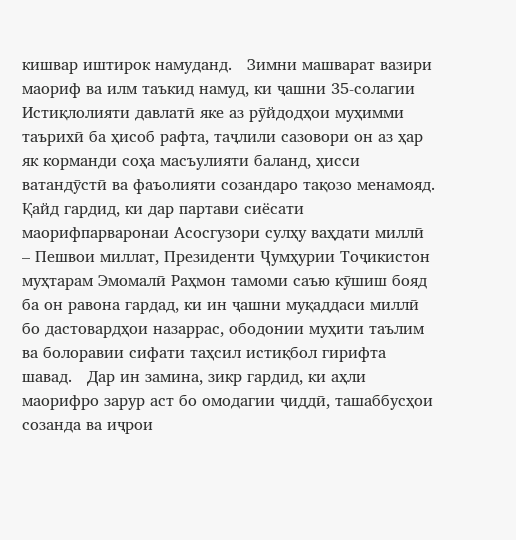кишвар иштирок намуданд.   Зимни машварат вазири маориф ва илм таъкид намуд, ки ҷашни 35-солагии Истиқлолияти давлатӣ яке аз рӯйдодҳои муҳимми таърихӣ ба ҳисоб рафта, таҷлили сазовори он аз ҳар як корманди соҳа масъулияти баланд, ҳисси ватандӯстӣ ва фаъолияти созандаро тақозо менамояд. Қайд гардид, ки дар партави сиёсати маорифпарваронаи Асосгузори сулҳу ваҳдати миллӣ – Пешвои миллат, Президенти Ҷумҳурии Тоҷикистон муҳтарам Эмомалӣ Раҳмон тамоми саъю кӯшиш бояд ба он равона гардад, ки ин ҷашни муқаддаси миллӣ бо дастовардҳои назаррас, ободонии муҳити таълим ва болоравии сифати таҳсил истиқбол гирифта шавад.   Дар ин замина, зикр гардид, ки аҳли маорифро зарур аст бо омодагии ҷиддӣ, ташаббусҳои созанда ва иҷрои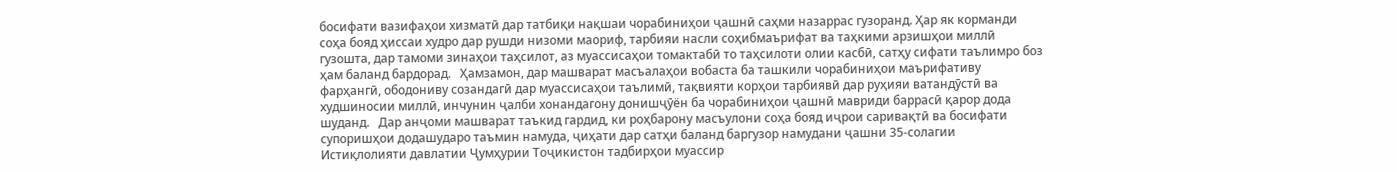босифати вазифаҳои хизматӣ дар татбиқи нақшаи чорабиниҳои ҷашнӣ саҳми назаррас гузоранд. Ҳар як корманди соҳа бояд ҳиссаи худро дар рушди низоми маориф, тарбияи насли соҳибмаърифат ва таҳкими арзишҳои миллӣ гузошта, дар тамоми зинаҳои таҳсилот, аз муассисаҳои томактабӣ то таҳсилоти олии касбӣ, сатҳу сифати таълимро боз ҳам баланд бардорад.   Ҳамзамон, дар машварат масъалаҳои вобаста ба ташкили чорабиниҳои маърифативу фарҳангӣ, ободониву созандагӣ дар муассисаҳои таълимӣ, тақвияти корҳои тарбиявӣ дар руҳияи ватандӯстӣ ва худшиносии миллӣ, инчунин ҷалби хонандагону донишҷӯён ба чорабиниҳои ҷашнӣ мавриди баррасӣ қарор дода шуданд.   Дар анҷоми машварат таъкид гардид, ки роҳбарону масъулони соҳа бояд иҷрои саривақтӣ ва босифати супоришҳои додашударо таъмин намуда, ҷиҳати дар сатҳи баланд баргузор намудани ҷашни 35-солагии Истиқлолияти давлатии Ҷумҳурии Тоҷикистон тадбирҳои муассир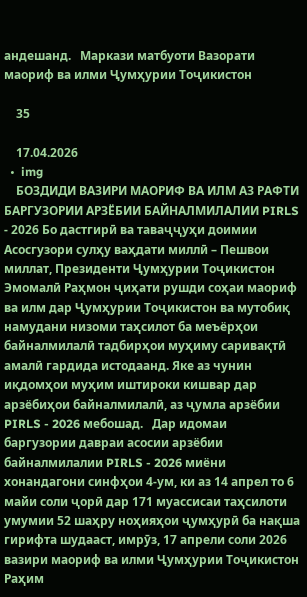андешанд.   Маркази матбуоти Вазорати маориф ва илми Ҷумҳурии Тоҷикистон

    35

    17.04.2026
  •  img
    БОЗДИДИ ВАЗИРИ МАОРИФ ВА ИЛМ АЗ РАФТИ БАРГУЗОРИИ АРЗЁБИИ БАЙНАЛМИЛАЛИИ PIRLS - 2026 Бо дастгирӣ ва таваҷҷуҳи доимии Асосгузори сулҳу ваҳдати миллӣ – Пешвои миллат, Президенти Ҷумҳурии Тоҷикистон Эмомалӣ Раҳмон ҷиҳати рушди соҳаи маориф ва илм дар Ҷумҳурии Тоҷикистон ва мутобиқ намудани низоми таҳсилот ба меъёрҳои байналмилалӣ тадбирҳои муҳиму саривақтӣ амалӣ гардида истодаанд. Яке аз чунин иқдомҳои муҳим иштироки кишвар дар арзёбиҳои байналмилалӣ, аз ҷумла арзёбии PIRLS - 2026 мебошад.   Дар идомаи баргузории давраи асосии арзёбии байналмилалии PIRLS - 2026 миёни хонандагони синфҳои 4-ум, ки аз 14 апрел то 6 майи соли ҷорӣ дар 171 муассисаи таҳсилоти умумии 52 шаҳру ноҳияҳои ҷумҳурӣ ба нақша гирифта шудааст, имрӯз, 17 апрели соли 2026 вазири маориф ва илми Ҷумҳурии Тоҷикистон Раҳим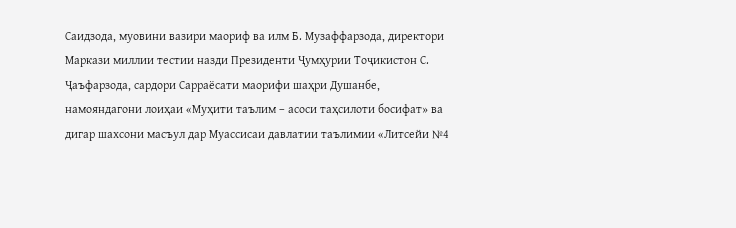Саидзода, муовини вазири маориф ва илм Б. Музаффарзода, директори Маркази миллии тестии назди Президенти Ҷумҳурии Тоҷикистон С. Ҷаъфарзода, сардори Сарраёсати маорифи шаҳри Душанбе, намояндагони лоиҳаи «Муҳити таълим – асоси таҳсилоти босифат» ва дигар шахсони масъул дар Муассисаи давлатии таълимии «Литсейи №4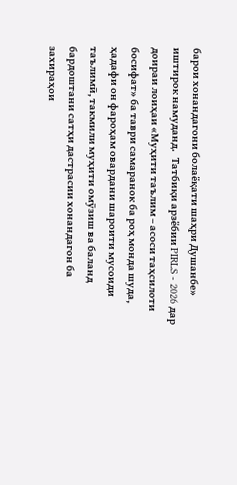барои хонандагони болаёқати шаҳри Душанбе» иштирок намуданд.   Татбиқи арзёбии PIRLS - 2026 дар доираи лоиҳаи «Муҳити таълим – асоси таҳсилоти босифат» ба таври самаранок ба роҳ монда шуда, ҳадафи он фароҳам овардани шароити мусоиди таълимӣ, такмили муҳити омӯзиш ва баланд бардоштани сатҳи дастрасии хонандагон ба захираҳои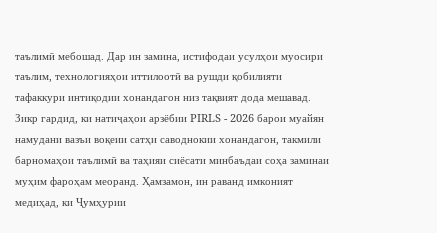таълимӣ мебошад. Дар ин замина, истифодаи усулҳои муосири таълим, технологияҳои иттилоотӣ ва рушди қобилияти тафаккури интиқодии хонандагон низ тақвият дода мешавад.   Зикр гардид, ки натиҷаҳои арзёбии PIRLS - 2026 барои муайян намудани вазъи воқеии сатҳи саводнокии хонандагон, такмили барномаҳои таълимӣ ва таҳияи сиёсати минбаъдаи соҳа заминаи муҳим фароҳам меоранд. Ҳамзамон, ин раванд имконият медиҳад, ки Ҷумҳурии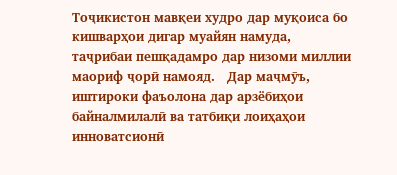Тоҷикистон мавқеи худро дар муқоиса бо кишварҳои дигар муайян намуда, таҷрибаи пешқадамро дар низоми миллии маориф ҷорӣ намояд.   Дар маҷмӯъ, иштироки фаъолона дар арзёбиҳои байналмилалӣ ва татбиқи лоиҳаҳои инноватсионӣ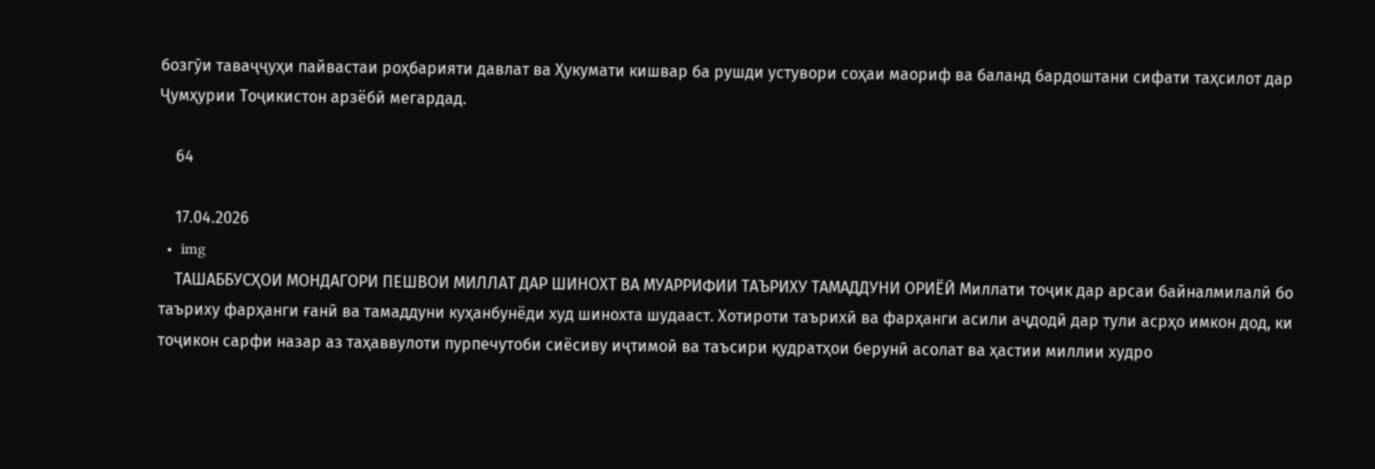бозгӯи таваҷҷуҳи пайвастаи роҳбарияти давлат ва Ҳукумати кишвар ба рушди устувори соҳаи маориф ва баланд бардоштани сифати таҳсилот дар Ҷумҳурии Тоҷикистон арзёбӣ мегардад.

    64

    17.04.2026
  •  img
    ТАШАББУСҲОИ МОНДАГОРИ ПЕШВОИ МИЛЛАТ ДАР ШИНОХТ ВА МУАРРИФИИ ТАЪРИХУ ТАМАДДУНИ ОРИЁӢ Миллати тоҷик дар арсаи байналмилалӣ бо таъриху фарҳанги ғанӣ ва тамаддуни куҳанбунёди худ шинохта шудааст. Хотироти таърихӣ ва фарҳанги асили аҷдодӣ дар тули асрҳо имкон дод, ки тоҷикон сарфи назар аз таҳаввулоти пурпечутоби сиёсиву иҷтимоӣ ва таъсири қудратҳои берунӣ асолат ва ҳастии миллии худро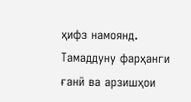ҳифз намоянд.   Тамаддуну фарҳанги ғанӣ ва арзишҳои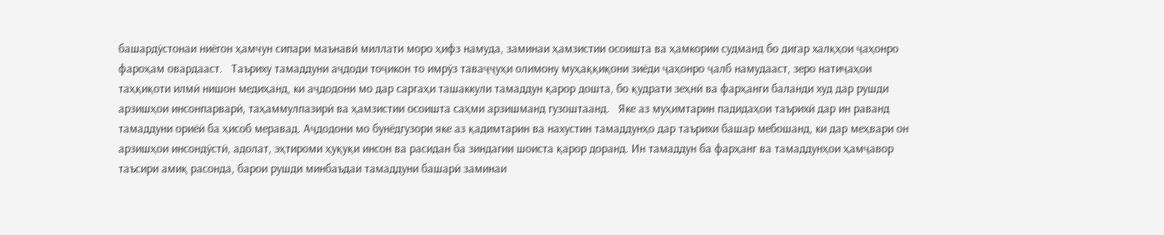башардӯстонаи ниёгон ҳамчун сипари маънавӣ миллати моро ҳифз намуда, заминаи ҳамзистии осоишта ва ҳамкории судманд бо дигар халқҳои ҷаҳонро фароҳам овардааст.   Таъриху тамаддуни аҷдоди тоҷикон то имрӯз таваҷҷуҳи олимону муҳаққиқони зиёди ҷаҳонро ҷалб намудааст, зеро натиҷаҳои таҳқиқоти илмӣ нишон медиҳанд, ки аҷдодони мо дар саргаҳи ташаккули тамаддун қарор дошта, бо қудрати зеҳнӣ ва фарҳанги баланди худ дар рушди арзишҳои инсонпарварӣ, таҳаммулпазирӣ ва ҳамзистии осоишта саҳми арзишманд гузоштаанд.   Яке аз муҳимтарин падидаҳои таърихӣ дар ин раванд тамаддуни ориёӣ ба ҳисоб меравад. Аҷдодони мо бунёдгузори яке аз қадимтарин ва нахустин тамаддунҳо дар таърихи башар мебошанд, ки дар меҳвари он арзишҳои инсондӯстӣ, адолат, эҳтироми ҳуқуқи инсон ва расидан ба зиндагии шоиста қарор доранд. Ин тамаддун ба фарҳанг ва тамаддунҳои ҳамҷавор таъсири амиқ расонда, барои рушди минбаъдаи тамаддуни башарӣ заминаи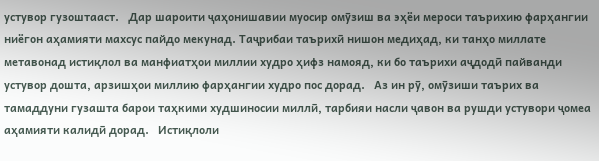устувор гузоштааст.   Дар шароити ҷаҳонишавии муосир омӯзиш ва эҳёи мероси таърихию фарҳангии ниёгон аҳамияти махсус пайдо мекунад. Таҷрибаи таърихӣ нишон медиҳад, ки танҳо миллате метавонад истиқлол ва манфиатҳои миллии худро ҳифз намояд, ки бо таърихи аҷдодӣ пайванди устувор дошта, арзишҳои миллию фарҳангии худро пос дорад.   Аз ин рӯ, омӯзиши таърих ва тамаддуни гузашта барои таҳкими худшиносии миллӣ, тарбияи насли ҷавон ва рушди устувори ҷомеа аҳамияти калидӣ дорад.   Истиқлоли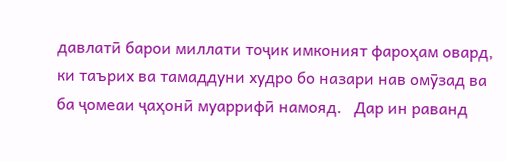давлатӣ барои миллати тоҷик имконият фароҳам овард, ки таърих ва тамаддуни худро бо назари нав омӯзад ва ба ҷомеаи ҷаҳонӣ муаррифӣ намояд.   Дар ин раванд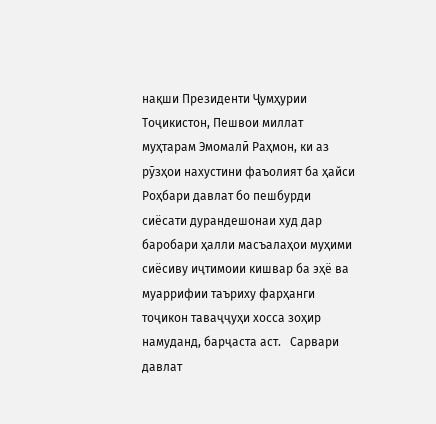нақши Президенти Ҷумҳурии Тоҷикистон, Пешвои миллат муҳтарам Эмомалӣ Раҳмон, ки аз рӯзҳои нахустини фаъолият ба ҳайси Роҳбари давлат бо пешбурди сиёсати дурандешонаи худ дар баробари ҳалли масъалаҳои муҳими сиёсиву иҷтимоии кишвар ба эҳё ва муаррифии таъриху фарҳанги тоҷикон таваҷҷуҳи хосса зоҳир намуданд, барҷаста аст.   Сарвари давлат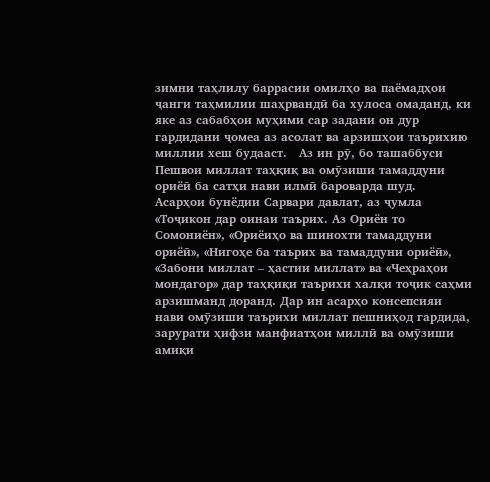зимни таҳлилу баррасии омилҳо ва паёмадҳои ҷанги таҳмилии шаҳрвандӣ ба хулоса омаданд, ки яке аз сабабҳои муҳими сар задани он дур гардидани ҷомеа аз асолат ва арзишҳои таърихию миллии хеш будааст.   Аз ин рӯ, бо ташаббуси Пешвои миллат таҳқиқ ва омӯзиши тамаддуни ориёӣ ба сатҳи нави илмӣ бароварда шуд.   Асарҳои бунёдии Сарвари давлат, аз ҷумла «Тоҷикон дар оинаи таърих. Аз Ориён то Сомониён», «Ориёиҳо ва шинохти тамаддуни ориёӣ», «Нигоҳе ба таърих ва тамаддуни ориёӣ», «Забони миллат – ҳастии миллат» ва «Чеҳраҳои мондагор» дар таҳқиқи таърихи халқи тоҷик саҳми арзишманд доранд. Дар ин асарҳо консепсияи нави омӯзиши таърихи миллат пешниҳод гардида, зарурати ҳифзи манфиатҳои миллӣ ва омӯзиши амиқи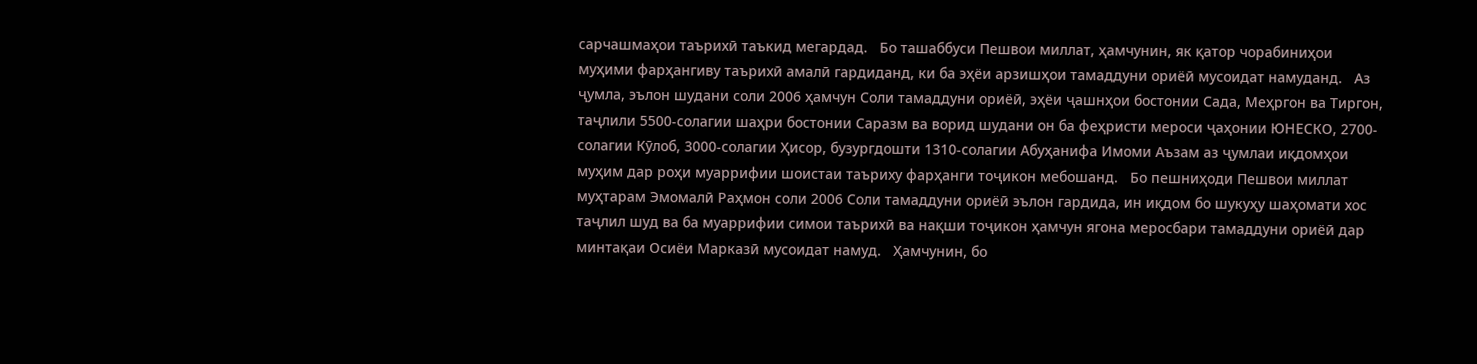сарчашмаҳои таърихӣ таъкид мегардад.   Бо ташаббуси Пешвои миллат, ҳамчунин, як қатор чорабиниҳои муҳими фарҳангиву таърихӣ амалӣ гардиданд, ки ба эҳёи арзишҳои тамаддуни ориёӣ мусоидат намуданд.   Аз ҷумла, эълон шудани соли 2006 ҳамчун Соли тамаддуни ориёӣ, эҳёи ҷашнҳои бостонии Сада, Меҳргон ва Тиргон, таҷлили 5500-солагии шаҳри бостонии Саразм ва ворид шудани он ба феҳристи мероси ҷаҳонии ЮНЕСКО, 2700-солагии Кӯлоб, 3000-солагии Ҳисор, бузургдошти 1310-солагии Абуҳанифа Имоми Аъзам аз ҷумлаи иқдомҳои муҳим дар роҳи муаррифии шоистаи таъриху фарҳанги тоҷикон мебошанд.   Бо пешниҳоди Пешвои миллат муҳтарам Эмомалӣ Раҳмон соли 2006 Соли тамаддуни ориёӣ эълон гардида, ин иқдом бо шукуҳу шаҳомати хос таҷлил шуд ва ба муаррифии симои таърихӣ ва нақши тоҷикон ҳамчун ягона меросбари тамаддуни ориёӣ дар минтақаи Осиёи Марказӣ мусоидат намуд.   Ҳамчунин, бо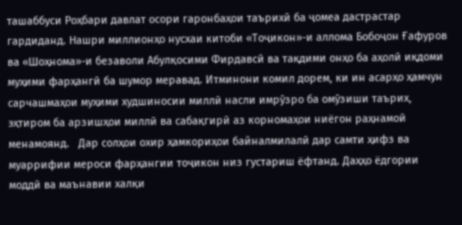ташаббуси Роҳбари давлат осори гаронбаҳои таърихӣ ба ҷомеа дастрастар гардиданд. Нашри миллионҳо нусхаи китоби «Тоҷикон»-и аллома Бобоҷон Ғафуров ва «Шоҳнома»-и безаволи Абулқосими Фирдавсӣ ва тақдими онҳо ба аҳолӣ иқдоми муҳими фарҳангӣ ба шумор меравад. Итминони комил дорем, ки ин асарҳо ҳамчун сарчашмаҳои муҳими худшиносии миллӣ насли имрӯзро ба омӯзиши таърих, эҳтиром ба арзишҳои миллӣ ва сабақгирӣ аз корномаҳои ниёгон раҳнамоӣ менамоянд.   Дар солҳои охир ҳамкориҳои байналмилалӣ дар самти ҳифз ва муаррифии мероси фарҳангии тоҷикон низ густариш ёфтанд. Даҳҳо ёдгории моддӣ ва маънавии халқи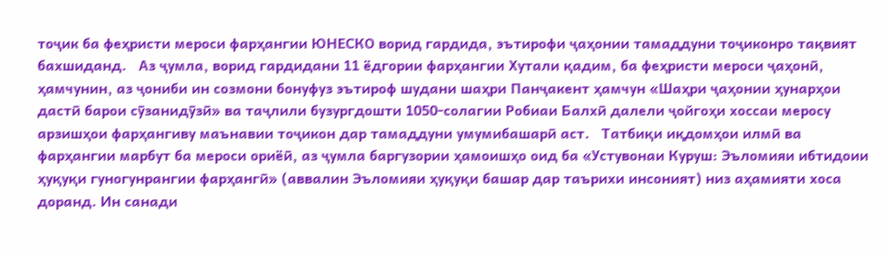тоҷик ба феҳристи мероси фарҳангии ЮНЕСКО ворид гардида, эътирофи ҷаҳонии тамаддуни тоҷиконро тақвият бахшиданд.   Аз ҷумла, ворид гардидани 11 ёдгории фарҳангии Хутали қадим, ба феҳристи мероси ҷаҳонӣ, ҳамчунин, аз ҷониби ин созмони бонуфуз эътироф шудани шаҳри Панҷакент ҳамчун «Шаҳри ҷаҳонии ҳунарҳои дастӣ барои сӯзанидӯзӣ» ва таҷлили бузургдошти 1050-солагии Робиаи Балхӣ далели ҷойгоҳи хоссаи меросу арзишҳои фарҳангиву маънавии тоҷикон дар тамаддуни умумибашарӣ аст.   Татбиқи иқдомҳои илмӣ ва фарҳангии марбут ба мероси ориёӣ, аз ҷумла баргузории ҳамоишҳо оид ба «Устувонаи Куруш: Эъломияи ибтидоии ҳуқуқи гуногунрангии фарҳангӣ» (аввалин Эъломияи ҳуқуқи башар дар таърихи инсоният) низ аҳамияти хоса доранд. Ин санади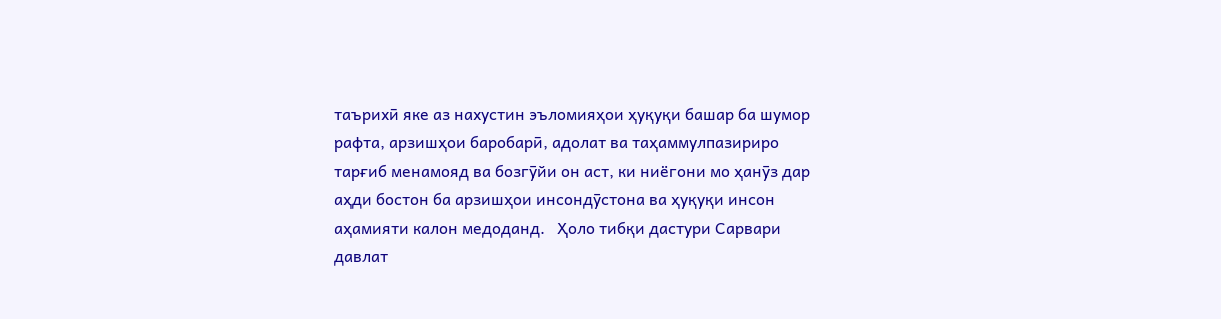таърихӣ яке аз нахустин эъломияҳои ҳуқуқи башар ба шумор рафта, арзишҳои баробарӣ, адолат ва таҳаммулпазириро тарғиб менамояд ва бозгӯйи он аст, ки ниёгони мо ҳанӯз дар аҳди бостон ба арзишҳои инсондӯстона ва ҳуқуқи инсон аҳамияти калон медоданд.   Ҳоло тибқи дастури Сарвари давлат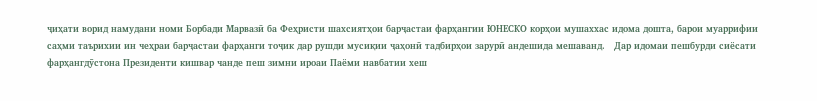ҷиҳати ворид намудани номи Борбади Марвазӣ ба Феҳристи шахсиятҳои барҷастаи фарҳангии ЮНЕСКО корҳои мушаххас идома дошта, барои муаррифии саҳми таърихии ин чеҳраи барҷастаи фарҳанги тоҷик дар рушди мусиқии ҷаҳонӣ тадбирҳои зарурӣ андешида мешаванд.   Дар идомаи пешбурди сиёсати фарҳангдӯстона Президенти кишвар чанде пеш зимни ироаи Паёми навбатии хеш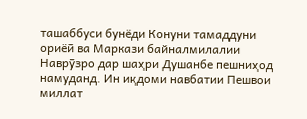ташаббуси бунёди Конуни тамаддуни ориёӣ ва Маркази байналмилалии Наврӯзро дар шаҳри Душанбе пешниҳод намуданд. Ин иқдоми навбатии Пешвои миллат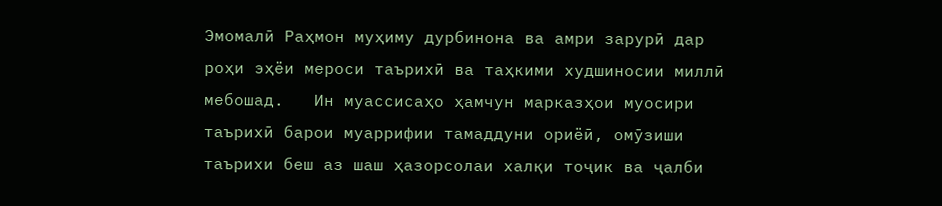Эмомалӣ Раҳмон муҳиму дурбинона ва амри зарурӣ дар роҳи эҳёи мероси таърихӣ ва таҳкими худшиносии миллӣ мебошад.   Ин муассисаҳо ҳамчун марказҳои муосири таърихӣ барои муаррифии тамаддуни ориёӣ, омӯзиши таърихи беш аз шаш ҳазорсолаи халқи тоҷик ва ҷалби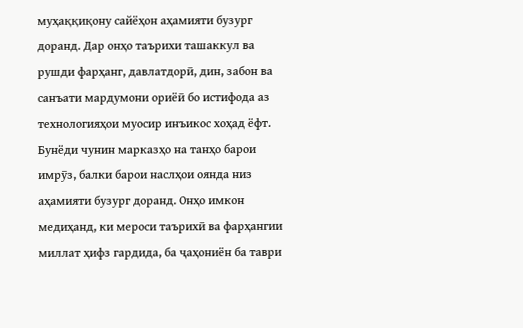муҳаққиқону сайёҳон аҳамияти бузург доранд. Дар онҳо таърихи ташаккул ва рушди фарҳанг, давлатдорӣ, дин, забон ва санъати мардумони ориёӣ бо истифода аз технологияҳои муосир инъикос хоҳад ёфт.   Бунёди чунин марказҳо на танҳо барои имрӯз, балки барои наслҳои оянда низ аҳамияти бузург доранд. Онҳо имкон медиҳанд, ки мероси таърихӣ ва фарҳангии миллат ҳифз гардида, ба ҷаҳониён ба таври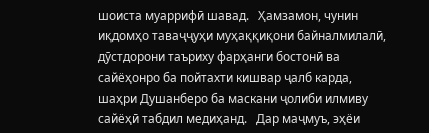шоиста муаррифӣ шавад.   Ҳамзамон, чунин иқдомҳо таваҷҷуҳи муҳаққиқони байналмилалӣ, дӯстдорони таъриху фарҳанги бостонӣ ва сайёҳонро ба пойтахти кишвар ҷалб карда, шаҳри Душанберо ба маскани ҷолиби илмиву сайёҳӣ табдил медиҳанд.   Дар маҷмуъ, эҳёи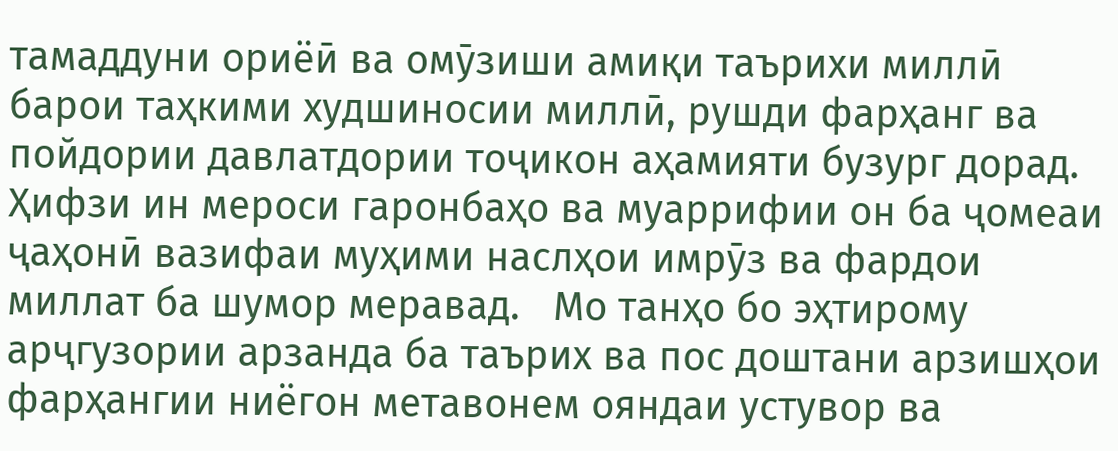тамаддуни ориёӣ ва омӯзиши амиқи таърихи миллӣ барои таҳкими худшиносии миллӣ, рушди фарҳанг ва пойдории давлатдории тоҷикон аҳамияти бузург дорад.   Ҳифзи ин мероси гаронбаҳо ва муаррифии он ба ҷомеаи ҷаҳонӣ вазифаи муҳими наслҳои имрӯз ва фардои миллат ба шумор меравад.   Мо танҳо бо эҳтирому арҷгузории арзанда ба таърих ва пос доштани арзишҳои фарҳангии ниёгон метавонем ояндаи устувор ва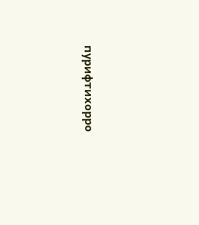пурифтихорро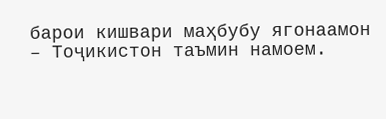барои кишвари маҳбубу ягонаамон – Тоҷикистон таъмин намоем.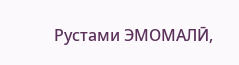Рустами ЭМОМАЛӢ,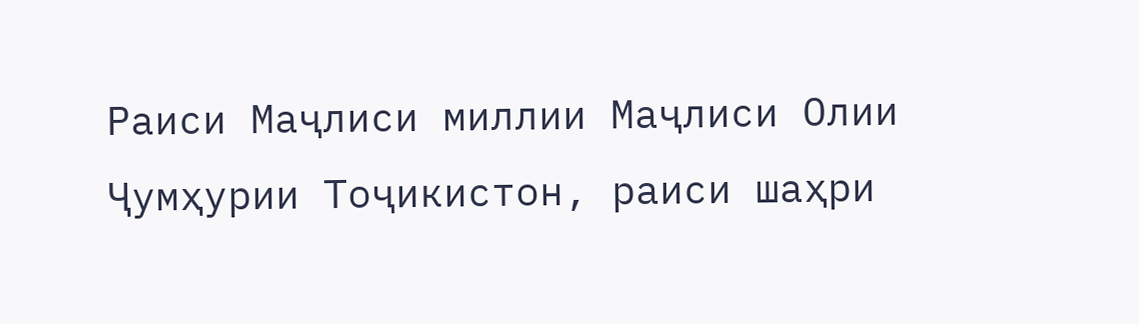Раиси Маҷлиси миллии Маҷлиси Олии Ҷумҳурии Тоҷикистон, раиси шаҳри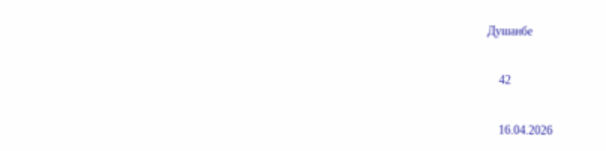Душанбе

    42

    16.04.2026